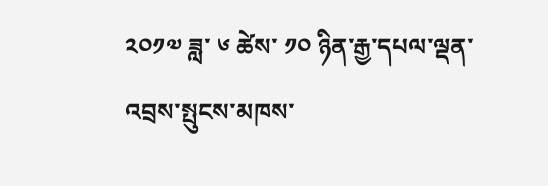༢༠༡༧ ཟླ་ ༦ ཚེས་ ༡༠ ཉིན་རྒྱ་དཔལ་ལྡན་འབྲས་སྤུངས་མཁས་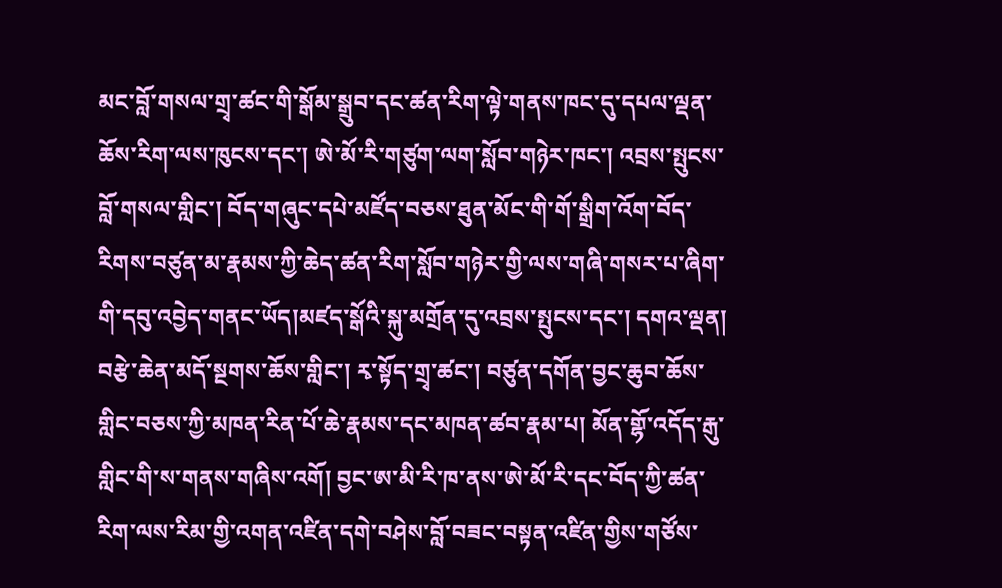མང་བློ་གསལ་གྲྭ་ཚང་གི་སྒོམ་སྒྲུབ་དང་ཚན་རིག་ལྟེ་གནས་ཁང་དུ་དཔལ་ལྡན་ཆོས་རིག་ལས་ཁུངས་དང་། ཨེ་མོ་རི་གཙུག་ལག་སློབ་གཉེར་ཁང་། འབྲས་སྤུངས་བློ་གསལ་གླིང་། བོད་གཞུང་དཔེ་མཛོད་བཅས་ཐུན་མོང་གི་གོ་སྒྲིག་འོག་བོད་རིགས་བཙུན་མ་རྣམས་ཀྱི་ཆེད་ཚན་རིག་སློབ་གཉེར་གྱི་ལས་གཞི་གསར་པ་ཞིག་གི་དབུ་འབྱེད་གནང་ཡོད།མཛད་སྒོའི་སྐུ་མགྲོན་དུ་འབྲས་སྤུངས་དང་། དགའ་ལྡན། བརྩེ་ཆེན་མདོ་སྔགས་ཆོས་གླིང་། རྭ་སྟོད་གྲྭ་ཚང་། བཙུན་དགོན་བྱང་ཆུབ་ཆོས་གླིང་བཅས་ཀྱི་མཁན་རིན་པོ་ཆེ་རྣམས་དང་མཁན་ཚབ་རྣམ་པ། མོན་གྷོ་འདོད་རྒུ་གླིང་གི་ས་གནས་གཞིས་འགོ། བྱང་ཨ་མི་རི་ཁ་ནས་ཨེ་མོ་རི་དང་བོད་ཀྱི་ཚན་རིག་ལས་རིམ་གྱི་འགན་འཛིན་དགེ་བཤེས་བློ་བཟང་བསྟན་འཛིན་གྱིས་གཙོས་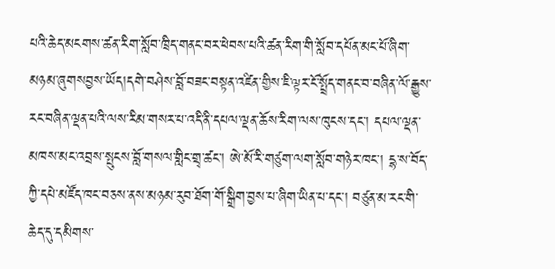པའི་ཆེད་མངགས་ཚན་རིག་སློབ་ཁྲིད་གནང་བར་ཕེབས་པའི་ཚན་རིག་གི་སློབ་དཔོན་མང་པོ་ཞིག་མཉམ་ཞུགསབྱས་ཡོད།དགེ་བཤེས་བློ་བཟང་བསྟན་འཛིན་གྱིས་ཇི་ལྟར་ངོ་སྤྲོད་གནང་བ་བཞིན་ལོ་རྒྱུས་རང་བཞིན་ལྡན་པའི་ལས་རིམ་གསར་པ་འདི་ནི་དཔལ་ལྡན་ཆོས་རིག་ལས་ཁུངས་དང་། དཔལ་ལྡན་མཁས་མང་འབྲས་སྤུངས་བློ་གསལ་གླིང་གྲྭ་ཚང་། ཨེ་མོ་རི་གཙུག་ལག་སློབ་གཉེར་ཁང་། དྷ་ས་བོད་ཀྱི་དཔེ་མཛོད་ཁང་བཅས་ནས་མཉམ་རུབ་ཐོག་གོ་སྒྲིག་བྱས་པ་ཞིག་ཡིན་པ་དང་། བཙུན་མ་རང་གི་ཆེད་དུ་དམིགས་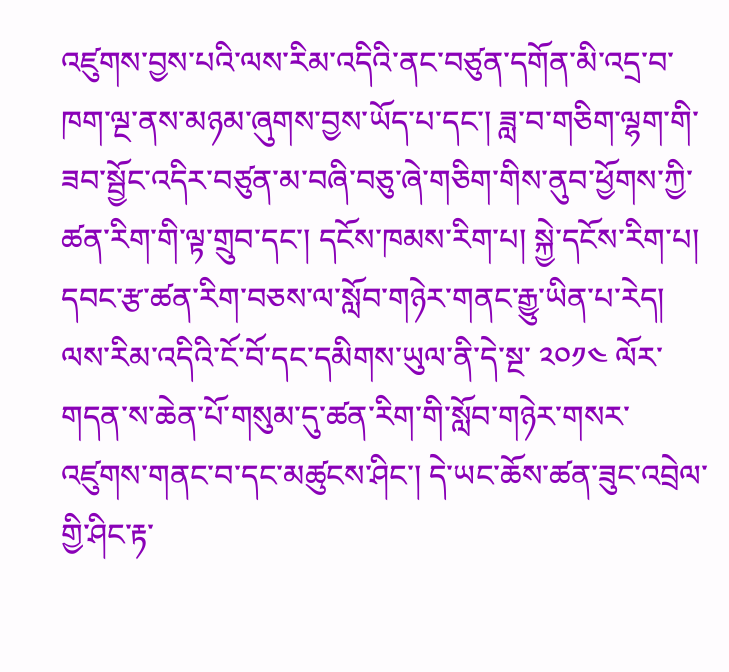འཛུགས་བྱས་པའི་ལས་རིམ་འདིའི་ནང་བཙུན་དགོན་མི་འདྲ་བ་ཁག་ལྔ་ནས་མཉམ་ཞུགས་བྱས་ཡོད་པ་དང་། ཟླ་བ་གཅིག་ལྷག་གི་ཟབ་སྦྱོང་འདིར་བཙུན་མ་བཞི་བཅུ་ཞེ་གཅིག་གིས་ནུབ་ཕྱོགས་ཀྱི་ཚན་རིག་གི་ལྟ་གྲུབ་དང་། དངོས་ཁམས་རིག་པ། སྐྱེ་དངོས་རིག་པ། དབང་རྩ་ཚན་རིག་བཅས་ལ་སློབ་གཉེར་གནང་རྒྱུ་ཡིན་པ་རེད། ལས་རིམ་འདིའི་ངོ་བོ་དང་དམིགས་ཡུལ་ནི་དེ་སྔ་ ༢༠༡༤ ལོར་གདན་ས་ཆེན་པོ་གསུམ་དུ་ཚན་རིག་གི་སློབ་གཉེར་གསར་འཛུགས་གནང་བ་དང་མཚུངས་ཤིང་། དེ་ཡང་ཆོས་ཚན་ཟུང་འབྲེལ་གྱི་ཤིང་རྟ་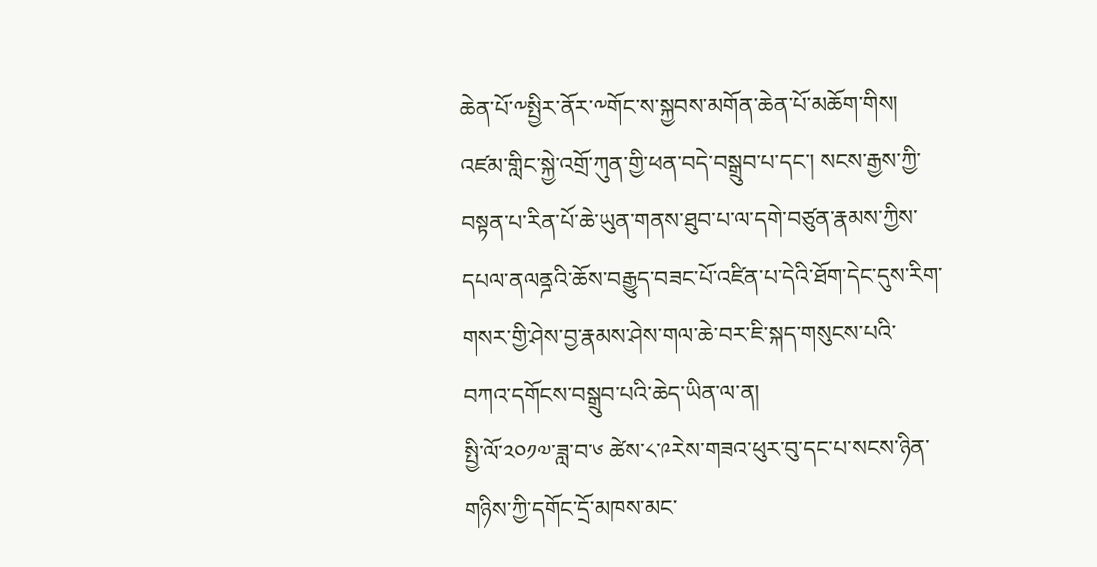ཆེན་པོ་༸སྤྱིར་ནོར་༸གོང་ས་སྐྱབས་མགོན་ཆེན་པོ་མཆོག་གིས། འཛམ་གླིང་སྐྱེ་འགྲོ་ཀུན་གྱི་ཕན་བདེ་བསྒྲུབ་པ་དང་། སངས་རྒྱས་ཀྱི་བསྟན་པ་རིན་པོ་ཆེ་ཡུན་གནས་ཐུབ་པ་ལ་དགེ་བཙུན་རྣམས་ཀྱིས་དཔལ་ནལནྜའི་ཆོས་བརྒྱུད་བཟང་པོ་འཛིན་པ་དེའི་ཐོག་དེང་དུས་རིག་གསར་གྱི་ཤེས་བྱ་རྣམས་ཤེས་གལ་ཆེ་བར་ཇི་སྐད་གསུངས་པའི་བཀའ་དགོངས་བསྒྲུབ་པའི་ཆེད་ཡིན་ལ་ན།
སྤྱི་ལོ་༢༠༡༧་ཟླ་བ་༦ ཚེས་༨་༩རེས་གཟའ་ཕུར་བུ་དང་པ་སངས་ཉིན་གཉིས་ཀྱི་དགོང་དྲོ་མཁས་མང་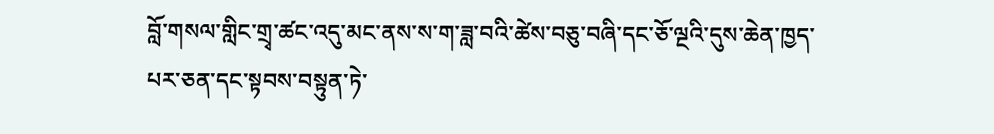བློ་གསལ་གླིང་གྲྭ་ཚང་འདུ་མང་ནས་ས་ག་ཟླ་བའི་ཚེས་བཅུ་བཞི་དང་ཅོ་ལྔའི་དུས་ཆེན་ཁྱད་པར་ཅན་དང་སྟབས་བསྟུན་ཏེ་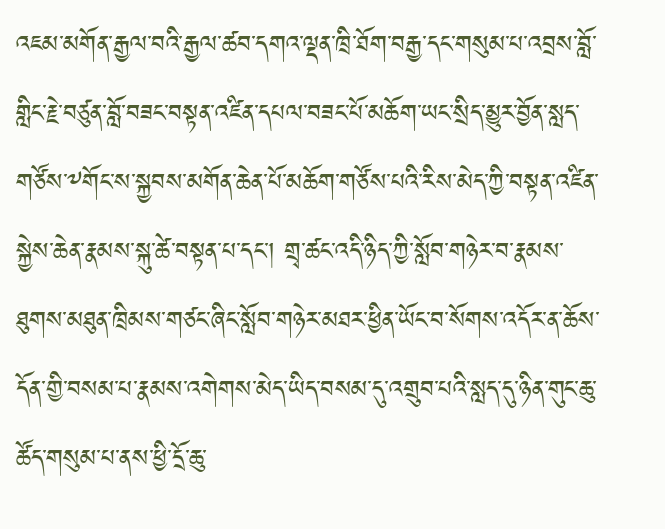འཇམ་མགོན་རྒྱལ་བའི་རྒྱལ་ཚབ་དགའ་ལྡན་ཁྲི་ཐོག་བརྒྱ་དང་གསུམ་པ་འབྲས་བློ་གླིང་རྗེ་བཙུན་བློ་བཟང་བསྟན་འཛིན་དཔལ་བཟང་པོ་མཆོག་ཡང་སྲིད་མྱུར་བྱོན་སླད་གཙོས་༸གོང་ས་སྐྱབས་མགོན་ཆེན་པོ་མཆོག་གཙོས་པའི་རིས་མེད་ཀྱི་བསྟན་འཛིན་སྐྱེས་ཆེན་རྣམས་སྐུ་ཚེ་བསྟན་པ་དང་། གྲྭ་ཚང་འདི་ཉིད་ཀྱི་སློབ་གཉེར་བ་རྣམས་ཐུགས་མཐུན་ཁྲིམས་གཙང་ཞིང་སློབ་གཉེར་མཐར་ཕྱིན་ཡོང་བ་སོགས་འདོར་ན་ཆོས་དོན་གྱི་བསམ་པ་རྣམས་འགེགས་མེད་ཡིད་བསམ་དུ་འགྲུབ་པའི་སླད་དུ་ཉིན་གུང་ཆུ་ཚོད་གསུམ་པ་ནས་ཕྱི་དྲོ་ཆུ་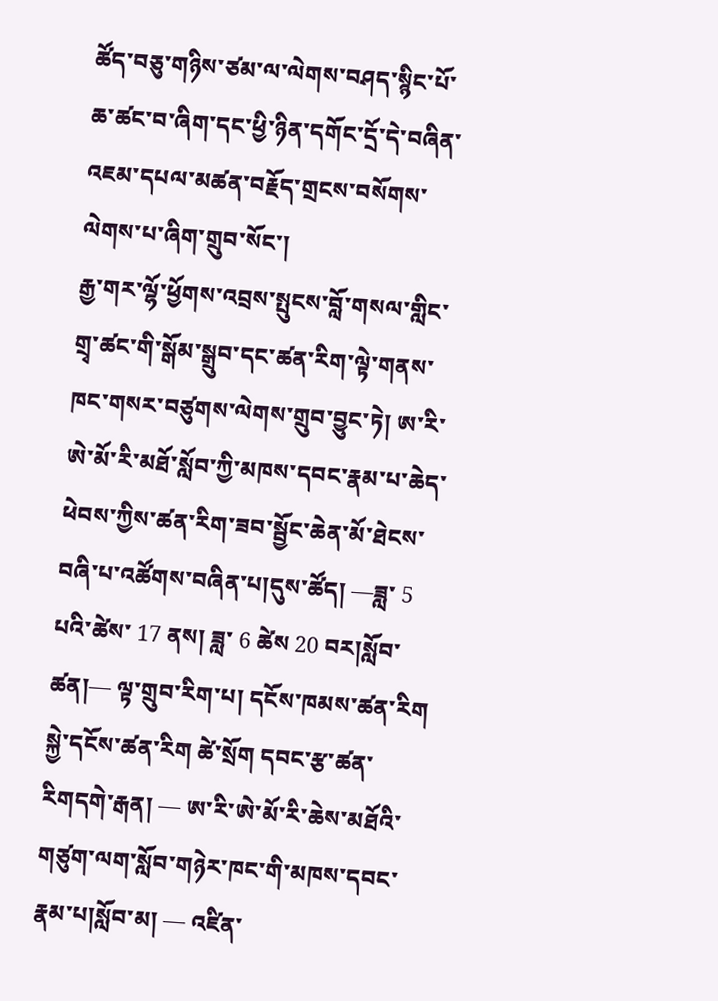ཚོད་བཅུ་གཉིས་ཙམ་ལ་ལེགས་བཤད་སྙིང་པོ་ཆ་ཚང་བ་ཞིག་དང་ཕྱི་ཉིན་དགོང་དྲོ་དེ་བཞིན་འཇམ་དཔལ་མཚན་བརྗོད་གྲངས་བསོགས་ལེགས་པ་ཞིག་གྲུབ་སོང་།
རྒྱ་གར་ལྷོ་ཕྱོགས་འབྲས་སྤུངས་བློ་གསལ་གླིང་གྲྭ་ཚང་གི་སྒོམ་སྒྲུབ་དང་ཚན་རིག་ལྟེ་གནས་ཁང་གསར་བཙུགས་ལེགས་གྲུབ་བྱུང་ཏེ། ཨ་རི་ཨེ་མོ་རི་མཐོ་སློབ་ཀྱི་མཁས་དབང་རྣམ་པ་ཆེད་ཕེབས་ཀྱིས་ཚན་རིག་ཟབ་སྦྱོང་ཆེན་མོ་ཐེངས་བཞི་པ་འཚོགས་བཞིན་པ།དུས་ཚོད། —ཟླ་ 5 པའི་ཚེས་ 17 ནས། ཟླ་ 6 ཚེས 20 བར།སློབ་ཚན།— ལྟ་གྲུབ་རིག་པ། དངོས་ཁམས་ཚན་རིག སྐྱེ་དངོས་ཚན་རིག ཚེ་སྲོག དབང་རྩ་ཚན་རིགདགེ་རྒན། — ཨ་རི་ཨེ་མོ་རི་ཆེས་མཐོའི་གཙུག་ལག་སློབ་གཉེར་ཁང་གི་མཁས་དབང་རྣམ་པ།སློབ་མ། — འཛིན་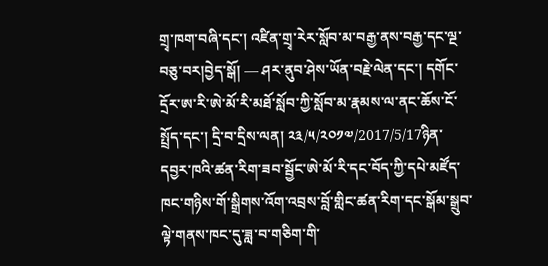གྲྭ་ཁག་བཞི་དང་། འཛིན་གྲྭ་རེར་སློབ་མ་བརྒྱ་ནས་བརྒྱ་དང་ལྔ་བཅུ་བར།བྱེད་སྒོ། — ཤར་ནུབ་ཤེས་ཡོན་བརྗེ་ལེན་དང་། དགོང་དྲོར་ཨ་རི་ཨེ་མོ་རི་མཐོ་སློབ་ཀྱི་སློབ་མ་རྣམས་ལ་ནང་ཆོས་ངོ་སྤྲོད་དང་། དྲི་བ་དྲིས་ལན། ༢༣/༥/༢༠༡༧/2017/5/17ཉིན་ དབྱར་ཁའི་ཚན་རིག་ཟབ་སྦྱོང་ཨེ་མོ་རི་དང་བོད་ཀྱི་དཔེ་མཛོད་ཁང་གཉིས་གོ་སྒྲིགས་འོག་འབྲས་བློ་གླིང་ཚན་རིག་དང་སྒོམ་སྒྲུབ་ལྟེ་གནས་ཁང་དུ་ཟླ་བ་གཅིག་གི་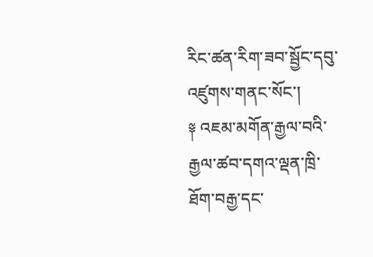རིང་ཚན་རིག་ཟབ་སྦྱོང་དབུ་འཛུགས་གནང་སོང་།
༈ འཇམ་མགོན་རྒྱལ་བའི་རྒྱལ་ཚབ་དགའ་ལྡན་ཁྲི་ཐོག་བརྒྱ་དང་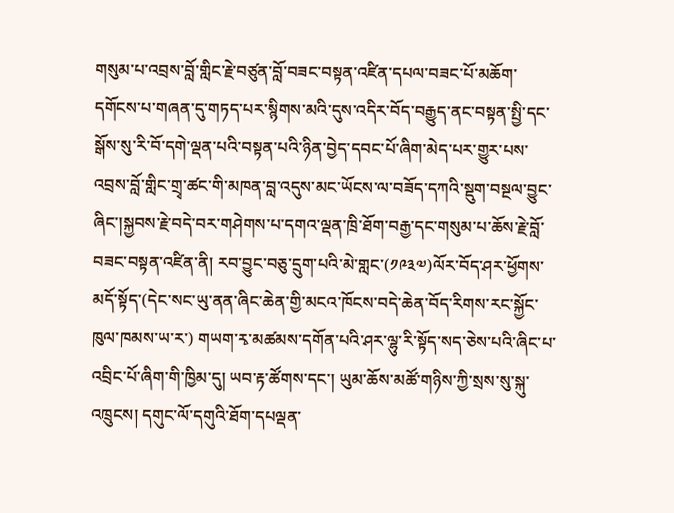གསུམ་པ་འབྲས་བློ་གླིང་རྗེ་བཙུན་བློ་བཟང་བསྟན་འཛིན་དཔལ་བཟང་པོ་མཆོག་དགོངས་པ་གཞན་དུ་གཏད་པར་སྙིགས་མའི་དུས་འདིར་བོད་བརྒྱུད་ནང་བསྟན་སྤྱི་དང་སྒོས་སུ་རི་བོ་དགེ་ལྡན་པའི་བསྟན་པའི་ཉིན་བྱེད་དབང་པོ་ཞིག་མེད་པར་གྱུར་པས་འབྲས་བློ་གླིང་གྲྭ་ཚང་གི་མཁན་བླ་འདུས་མང་ཡོངས་ལ་བཟོད་དཀའི་སྡུག་བསྔལ་བྱུང་ཞིང་།སྐྱབས་རྗེ་བདེ་བར་གཤེགས་པ་དགའ་ལྡན་ཁྲི་ཐོག་བརྒྱ་དང་གསུམ་པ་ཆོས་རྗེ་བློ་བཟང་བསྟན་འཛིན་ནི། རབ་བྱུང་བཅུ་དྲུག་པའི་མེ་གླང་(༡༩༣༧)ལོར་བོད་ཤར་ཕྱོགས་མདོ་སྟོད་(དེང་སང་ཡུ་ནན་ཞིང་ཆེན་གྱི་མངའ་ཁོངས་བདེ་ཆེན་བོད་རིགས་རང་སྐྱོང་ཁུལ་ཁམས་ཡ་ར་) གཡག་རྭ་མཚམས་དགོན་པའི་ཤར་ལྷུ་རི་སྟོད་སད་ཅེས་པའི་ཞིང་པ་འབྲིང་པོ་ཞིག་གི་ཁྱིམ་དུ། ཡབ་རྟ་ཚོགས་དང་། ཡུམ་ཆོས་མཚོ་གཉིས་ཀྱི་སྲས་སུ་སྐུ་འཁྲུངས། དགུང་ལོ་དགུའི་ཐོག་དཔལྡན་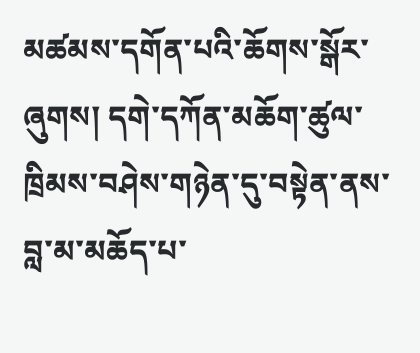མཚམས་དགོན་པའི་ཆོགས་སྒོར་ཞུགས། དགེ་དཀོན་མཆོག་ཚུལ་ཁྲིམས་བཤེས་གཉེན་དུ་བསྟེན་ནས་བླ་མ་མཆོད་པ་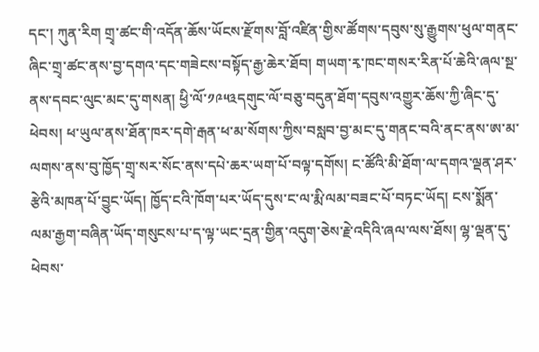དང་། ཀུན་རིག གྲྭ་ཚང་གི་འདོན་ཆོས་ཡོངས་རྫོགས་བློ་འཛིན་གྱིས་ཚོགས་དབུས་སུ་རྒྱུགས་ཕུལ་གནང་ཞིང་གྲྭ་ཚང་ནས་བྱ་དགའ་དང་གཟེངས་བསྟོད་རྒྱ་ཆེར་ཐོབ། གཡག་རྭ་ཁང་གསར་རིན་པོ་ཆེའི་ཞལ་སྔ་ནས་དབང་ལུང་མང་དུ་གསན། ཕྱི་ལོ་༡༩༥༣དགུང་ལོ་བཅུ་བདུན་ཐོག་དབུས་འགྱུར་ཆོས་ཀྱི་ཞིང་དུ་ཕེབས། ཕ་ཡུལ་ནས་ཐོན་ཁར་དགེ་རྒན་ཕ་མ་སོགས་ཀྱིས་བསླབ་བྱ་མང་དུ་གནང་བའི་ནང་ནས་ཨ་མ་ལགས་ནས་བུ་ཁྱོད་གྲྭ་སར་སོང་ནས་དཔེ་ཆར་ཡག་པོ་བལྟ་དགོས། ང་ཚོའི་མི་ཐོག་ལ་དགའ་ལྡན་ཤར་རྩེའི་མཁན་པོ་བྱུང་ཡོད། ཁྱོད་ངའི་ཁོག་པར་ཡོད་དུས་ང་ལ་རྨི་ལམ་བཟང་པོ་བཏང་ཡོད། ངས་སྨོན་ལམ་རྒྱག་བཞིན་ཡོད་གསུངས་པ་ད་ལྟ་ཡང་དྲན་གྱིན་འདུག་ཅེས་རྗེ་འདིའི་ཞལ་ལས་ཐོས། ལྷ་ལྡན་དུ་ཕེབས་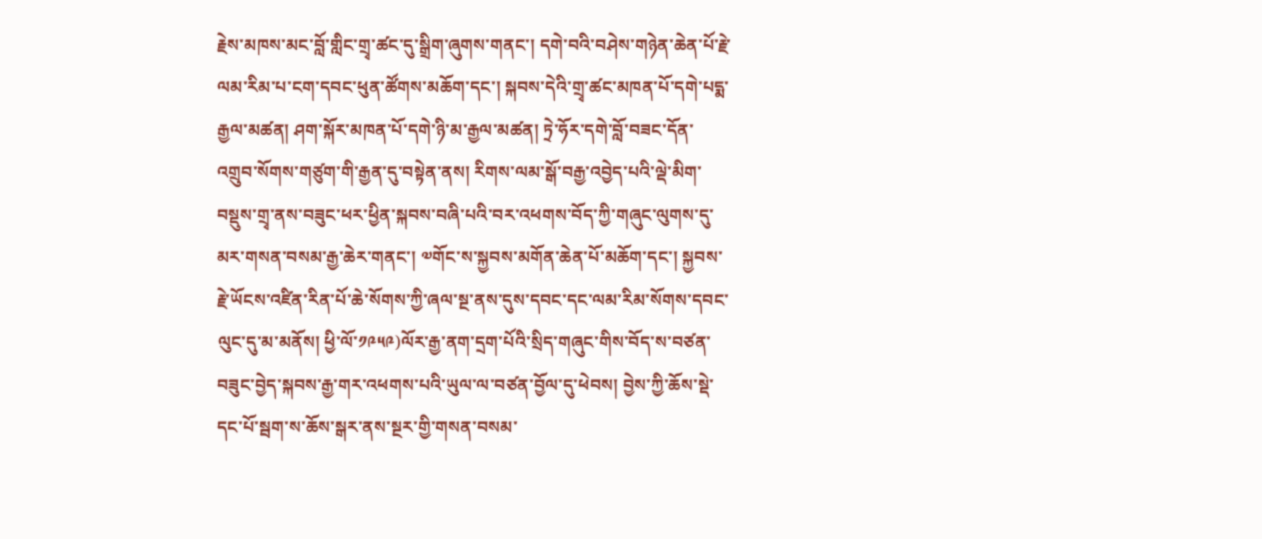རྗེས་མཁས་མང་བློ་གླིང་གྲྭ་ཚང་དུ་སྒྲིག་ཞུགས་གནང་། དགེ་བའི་བཤེས་གཉེན་ཆེན་པོ་རྗེ་ལམ་རིམ་པ་ངག་དབང་ཕུན་ཚོགས་མཆོག་དང་། སྐབས་དེའི་གྲྭ་ཚང་མཁན་པོ་དགེ་པདྨ་རྒྱལ་མཚན། ཤག་སྐོར་མཁན་པོ་དགེ་ཉི་མ་རྒྱལ་མཚན། ཏྲེ་ཧོར་དགེ་བློ་བཟང་དོན་འགྲུབ་སོགས་གཙུག་གི་རྒྱན་དུ་བསྟེན་ནས། རིགས་ལམ་སྒོ་བརྒྱ་འབྱེད་པའི་ལྡེ་མིག་བསྡུས་གྲྭ་ནས་བཟུང་ཕར་ཕྱིན་སྐབས་བཞི་པའི་བར་འཕགས་བོད་ཀྱི་གཞུང་ལུགས་དུ་མར་གསན་བསམ་རྒྱ་ཆེར་གནང་། ༧གོང་ས་སྐྱབས་མགོན་ཆེན་པོ་མཆོག་དང་། སྐྱབས་རྗེ་ཡོངས་འཛིན་རིན་པོ་ཆེ་སོགས་ཀྱི་ཞལ་སྔ་ནས་དུས་དབང་དང་ལམ་རིམ་སོགས་དབང་ལུང་དུ་མ་མནོས། ཕྱི་ལོ་༡༩༥༩)ལོར་རྒྱ་ནག་དྲག་པོའི་སྲིད་གཞུང་གིས་བོད་ས་བཙན་བཟུང་བྱེད་སྐབས་རྒྱ་གར་འཕགས་པའི་ཡུལ་ལ་བཙན་བྱོལ་དུ་ཕེབས། བྱེས་ཀྱི་ཆོས་སྡེ་དང་པོ་སྦག་ས་ཆོས་སྒར་ནས་སྔར་གྱི་གསན་བསམ་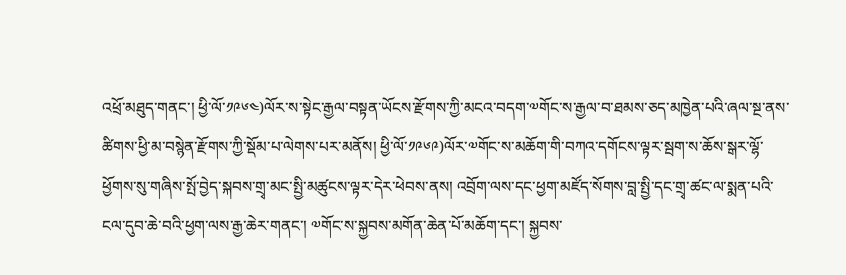འཕྲོ་མཐུད་གནང་། ཕྱི་ལོ་༡༩༦༤)ལོར་ས་སྟེང་རྒྱལ་བསྟན་ཡོངས་རྫོགས་ཀྱི་མངའ་བདག་༧གོང་ས་རྒྱལ་བ་ཐམས་ཅད་མཁྱེན་པའི་ཞལ་སྔ་ནས་ཚིགས་ཕྱི་མ་བསྙེན་རྫོགས་ཀྱི་སྡོམ་པ་ལེགས་པར་མནོས། ཕྱི་ལོ་༡༩༦༩)ལོར་༧གོང་ས་མཆོག་གི་བཀའ་དགོངས་ལྟར་སྦག་ས་ཆོས་སྒར་ལྷོ་ཕྱོགས་སུ་གཞིས་སྤོ་བྱེད་སྐབས་གྲྭ་མང་སྤྱི་མཚུངས་ལྟར་དེར་ཕེབས་ནས། འབྲོག་ལས་དང་ཕྱག་མཛོད་སོགས་བླ་སྤྱི་དང་གྲྭ་ཚང་ལ་སྨན་པའི་ངལ་དུབ་ཆེ་བའི་ཕྱག་ལས་རྒྱ་ཆེར་གནང་། ༧གོང་ས་སྐྱབས་མགོན་ཆེན་པོ་མཆོག་དང་། སྐྱབས་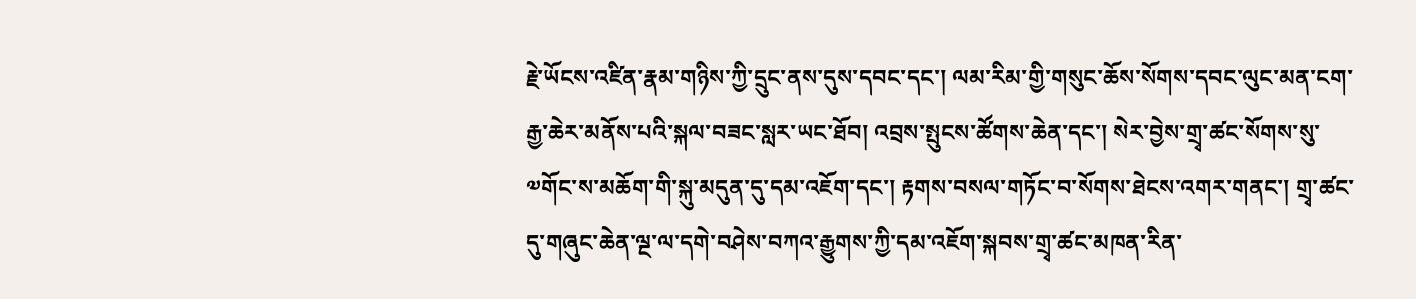རྗེ་ཡོངས་འཛིན་རྣམ་གཉིས་ཀྱི་དྲུང་ནས་དུས་དབང་དང་། ལམ་རིམ་གྱི་གསུང་ཆོས་སོགས་དབང་ལུང་མན་ངག་རྒྱ་ཆེར་མནོས་པའི་སྐལ་བཟང་སླར་ཡང་ཐོབ། འབྲས་སྤུངས་ཚོགས་ཆེན་དང་། སེར་བྱེས་གྲྭ་ཚང་སོགས་སུ་༧གོང་ས་མཆོག་གི་སྐུ་མདུན་དུ་དམ་འཇོག་དང་། རྟགས་བསལ་གཏོང་བ་སོགས་ཐེངས་འགར་གནང་། གྲྭ་ཚང་དུ་གཞུང་ཆེན་ལྔ་ལ་དགེ་བཤེས་བཀའ་རྒྱུགས་ཀྱི་དམ་འཇོག་སྐབས་གྲྭ་ཚང་མཁན་རིན་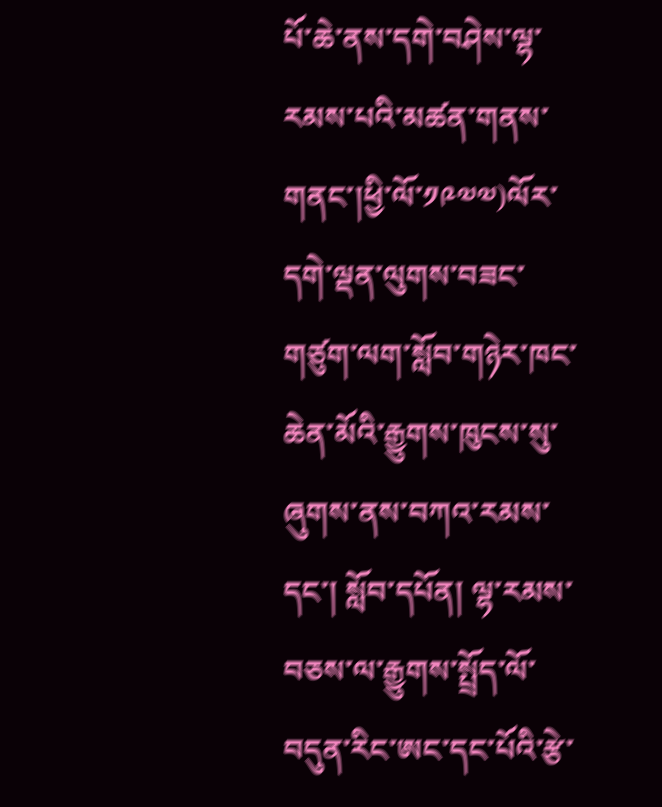པོ་ཆེ་ནས་དགེ་བཤེས་ལྷ་རམས་པའི་མཚན་གནས་གནང་།ཕྱི་ལོ་༡༩༧༧)ལོར་དགེ་ལྡན་ལུགས་བཟང་གཙུག་ལག་སློབ་གཉེར་ཁང་ཆེན་མོའི་རྒྱུགས་ཁུངས་སུ་ཞུགས་ནས་བཀའ་རམས་དང་། སློབ་དཔོན། ལྷ་རམས་བཅས་ལ་རྒྱུགས་སྤྲོད་ལོ་བདུན་རིང་ཨང་དང་པོའི་རྩེ་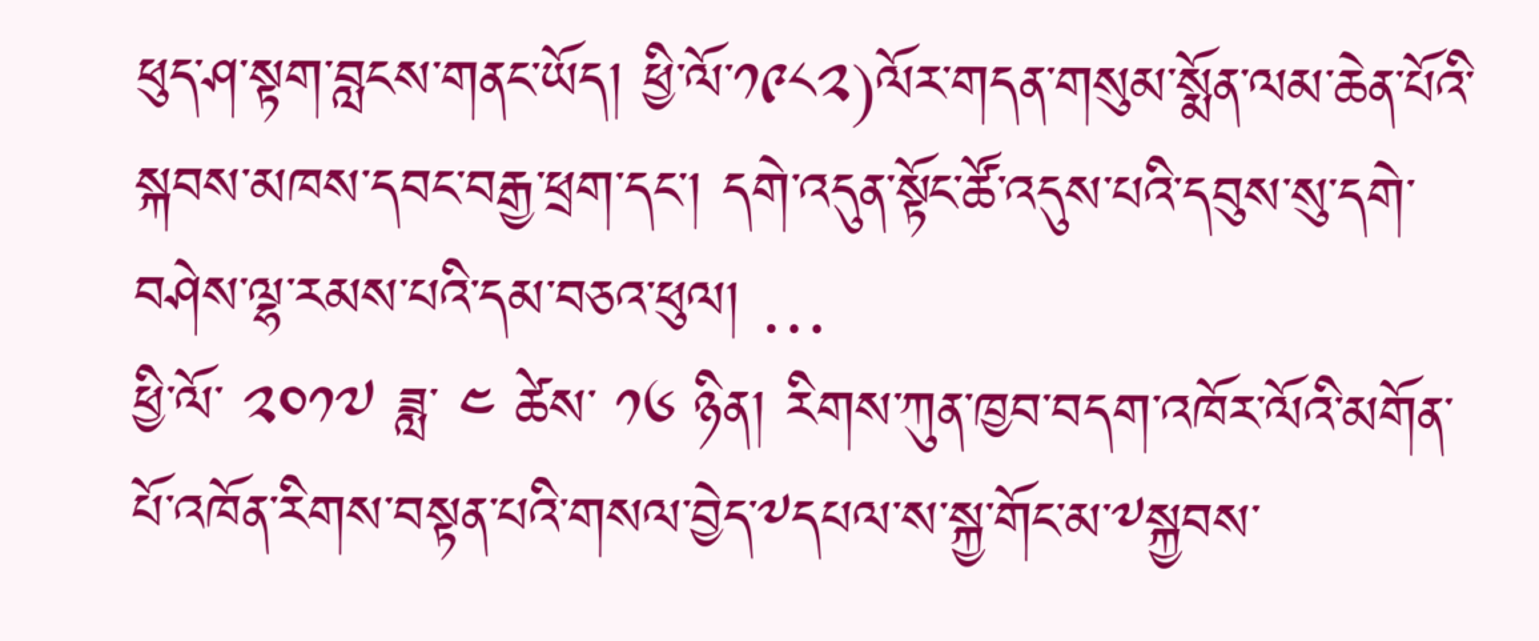ཕུད་ཤ་སྟག་བླངས་གནང་ཡོད། ཕྱི་ལོ་༡༩༨༢)ལོར་གདན་གསུམ་སྨོན་ལམ་ཆེན་པོའི་སྐབས་མཁས་དབང་བརྒྱ་ཕྲག་དང་། དགེ་འདུན་སྟོང་ཚོ་འདུས་པའི་དབུས་སུ་དགེ་བཤེས་ལྷ་རམས་པའི་དམ་བཅའ་ཕུལ། …
ཕྱི་ལོ་ ༢༠༡༧ ཟླ་ ༤ ཚེས་ ༡༦ ཉིན། རིགས་ཀུན་ཁྱབ་བདག་འཁོར་ལོའི་མགོན་པོ་འཁོན་རིགས་བསྟན་པའི་གསལ་བྱེད་༸དཔལ་ས་སྐྱ་གོང་མ་༸སྐྱབས་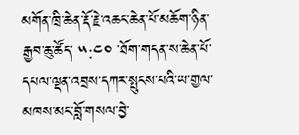མགོན་ཁྲི་ཆེན་རྡོ་རྗེ་འཆང་ཆེན་པོ་མཆོག་ཉིན་རྒྱབ་ཆུ་ཚོད་ ༥:༤༠ ་ཐོག་གདན་ས་ཆེན་པོ་དཔལ་ལྡན་འབྲས་དཀར་སྤུངས་པའི་ཡ་གྱལ་མཁས་མང་བློ་གསལ་བྱེ་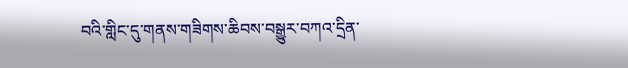བའི་གླིང་དུ་གནས་གཟིགས་ཆིབས་བསྒྱུར་བཀའ་དྲིན་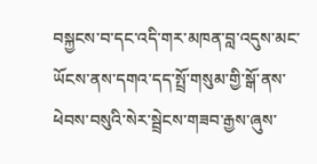བསྐྱངས་བ་དང་འདི་གར་མཁན་བླ་འདུས་མང་ཡོངས་ནས་དགའ་དད་སྤྲོ་གསུམ་གྱི་སྒོ་ནས་ཕེབས་བསུའི་སེར་སྦྲེངས་གཟབ་རྒྱས་ཞུས་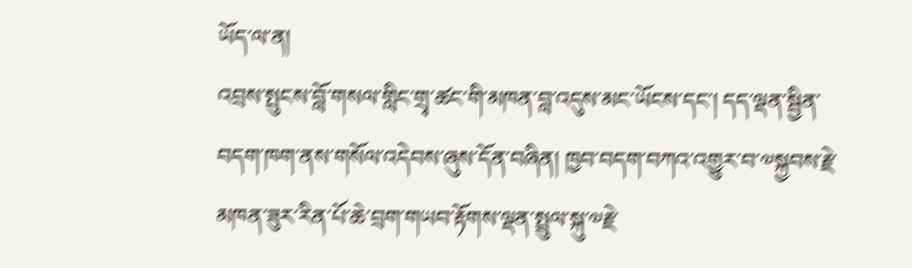ཡོད་ལ་ན།
འབྲས་སྤུངས་བློ་གསལ་གླིང་གྲྭ་ཚང་གི་མཁན་བླ་འདུས་མང་ཡོངས་དང་། དད་ལྡན་སྦྱིན་བདག་ཁག་ནས་གསོལ་འདེབས་ཞུས་དོན་བཞིན། ཁྱབ་བདག་བཀའ་འགྱུར་བ་༧སྐྱབས་རྗེ་མཁན་ཟུར་རིན་པོ་ཆེ་བྲག་གཡབ་རྟོགས་ལྡན་སྤྲུལ་སྐུ་༧རྗེ་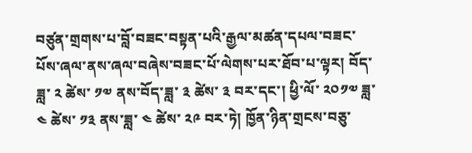བཙུན་གྲགས་པ་བློ་བཟང་བསྟན་པའི་རྒྱལ་མཚན་དཔལ་བཟང་པོས་ཞལ་ནས་ཞལ་བཞེས་བཟང་པོ་ལེགས་པར་ཐོབ་པ་ལྟར། བོད་ཟླ་ ༢ ཚེས་ ༡༧ ནས་བོད་ཟླ་ ༣ ཚེས་ ༣ བར་དང་། ཕྱི་ལོ་ ༢༠༡༧ ཟླ་ ༤ ཚེས་ ༡༣ ནས་ཟླ་ ༤ ཚེས་ ༢༩ བར་ཏེ། ཁྱོན་ཉིན་གྲངས་བཅུ་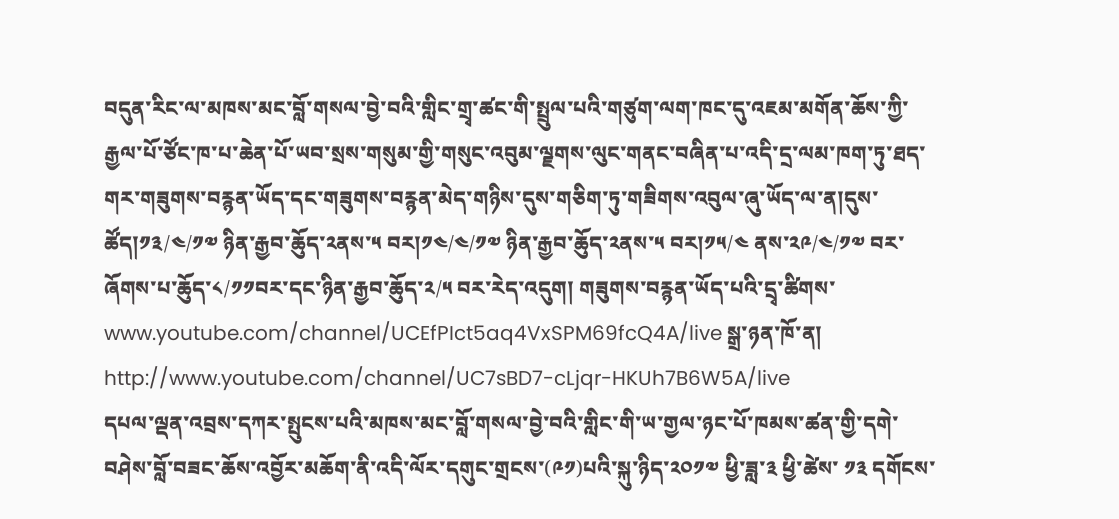བདུན་རིང་ལ་མཁས་མང་བློ་གསལ་བྱེ་བའི་གླིང་གྲྭ་ཚང་གི་སྤྲུལ་པའི་གཙུག་ལག་ཁང་དུ་འཇམ་མགོན་ཆོས་ཀྱི་རྒྱལ་པོ་ཙོང་ཁ་པ་ཆེན་པོ་ཡབ་སྲས་གསུམ་གྱི་གསུང་འབུམ་ལྗགས་ལུང་གནང་བཞིན་པ་འདི་དྲ་ལམ་ཁག་ཏུ་ཐད་གར་གཟུགས་བརྙན་ཡོད་དང་གཟུགས་བརྙན་མེད་གཉིས་དུས་གཅིག་ཏུ་གཟིགས་འབུལ་ཞུ་ཡོད་ལ་ན།དུས་ཚོད།༡༣/༤/༡༧ ཉིན་རྒྱབ་ཆོུད་༢ནས་༥ བར།༡༤/༤/༡༧ ཉིན་རྒྱབ་ཆོུད་༢ནས་༥ བར།༡༥/༤ ནས་༢༩/༤/༡༧ བར་ཞོགས་པ་ཆོུད་༨/༡༡བར་དང་ཉིན་རྒྱབ་ཆོུད་༢/༥ བར་རེད་འདུག། གཟུགས་བརྙན་ཡོད་པའི་དྲྭ་ཚིགས་ www.youtube.com/channel/UCEfPIct5aq4VxSPM69fcQ4A/live སྒྲ་ཉན་ཁོ་ན། http://www.youtube.com/channel/UC7sBD7-cLjqr-HKUh7B6W5A/live
དཔལ་ལྡན་འབྲས་དཀར་སྤུངས་པའི་མཁས་མང་བློ་གསལ་བྱེ་བའི་གླིང་གི་ཡ་གྱལ་ཉང་པོ་ཁམས་ཚན་གྱི་དགེ་བཤེས་བློ་བཟང་ཆོས་འབྱོར་མཆོག་ནི་འདི་ལོར་དགུང་གྲངས་(༩༡)པའི་སྐུ་ཉིད་༢༠༡༧ ཕྱི་ཟླ་༣ ཕྱི་ཚེས་ ༡༣ དགོངས་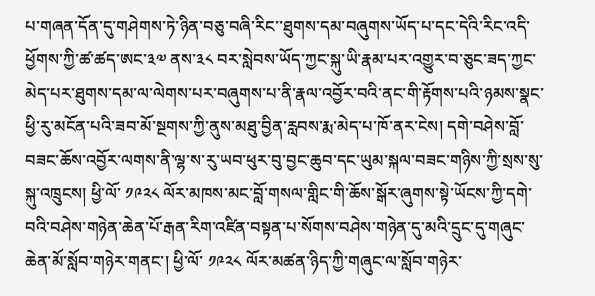པ་གཞན་དོན་དུ་གཤེགས་ཏེ་ཉིན་བཅུ་བཞི་རིང་་ཐུགས་དམ་བཞུགས་ཡོད་པ་དང་དེའི་རིང་འདི་ཕྱོགས་ཀྱི་ཚ་ཚད་ཨང་༣༧ ནས་༣༨ བར་སླེབས་ཡོད་ཀྱང་སྐུ་ཡི་རྣམ་པར་འགྱུར་བ་ཅུང་ཟད་ཀྱང་མེད་པར་ཐུགས་དམ་ལ་ལེགས་པར་བཞུགས་པ་ནི་རྣལ་འབྱོར་བའི་ནང་གི་རྟོགས་པའི་ཉམས་སྣང་ཕྱི་རུ་མངོན་པའི་ཟབ་མོ་སྔགས་ཀྱི་ནུས་མཐུ་བྱིན་རླབས་རྨ་མེད་པ་ཁོ་ནར་ངེས། དགེ་བཤེས་བློ་བཟང་ཆོས་འབྱོར་ལགས་ནི་ལྷ་ས་རུ་ཡབ་ཕུར་བུ་བྱང་ཆུབ་དང་ཡུམ་སྐལ་བཟང་གཉིས་ཀྱི་སྲས་སུ་སྐུ་འཁྲུངས། ཕྱི་ལོ་ ༡༩༢༨ ལོར་མཁས་མང་བློ་གསལ་གླིང་གི་ཆོས་སྒོར་ཞུགས་སྟེ་ཡོངས་ཀྱི་དགེ་བའི་བཤེས་གཉེན་ཆེན་པོ་རྒན་རིག་འཛིན་བསྟན་པ་སོགས་བཤེས་གཉེན་དུ་མའི་དྲུང་དུ་གཞུང་ཆེན་མོ་སློབ་གཉེར་གནང་། ཕྱི་ལོ་ ༡༩༢༨ ལོར་མཚན་ཉིད་ཀྱི་གཞུང་ལ་སློབ་གཉེར་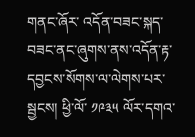གནང་ཞོར་ འདོན་བཟང་སྐད་བཟང་ནང་ཞུགས་ནས་འདོན་རྟ་དབྱངས་སོགས་ལ་ལེགས་པར་སྦྱངས། ཕྱི་ལོ་ ༡༩༣༥ ལོར་དགའ་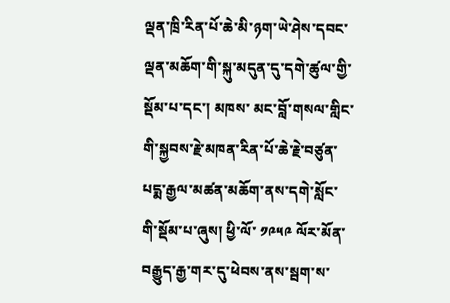ལྡན་ཁྲི་རིན་པོ་ཆེ་མི་ཉག་ཡེ་ཤེས་དབང་ལྡན་མཆོག་གི་སྐུ་མདུན་དུ་དགེ་ཚུལ་གྱི་སྡོམ་པ་དང་། མཁས་ མང་བློ་གསལ་གླིང་གི་སྐྱབས་རྗེ་མཁན་རིན་པོ་ཆེ་རྗེ་བཙུན་པདྨ་རྒྱལ་མཚན་མཆོག་ནས་དགེ་སློང་གི་སྡོམ་པ་ཞུས། ཕྱི་ལོ་ ༡༩༥༩ ལོར་མོན་ བརྒྱུད་རྒྱ་གར་དུ་ཕེབས་ནས་སྦག་ས་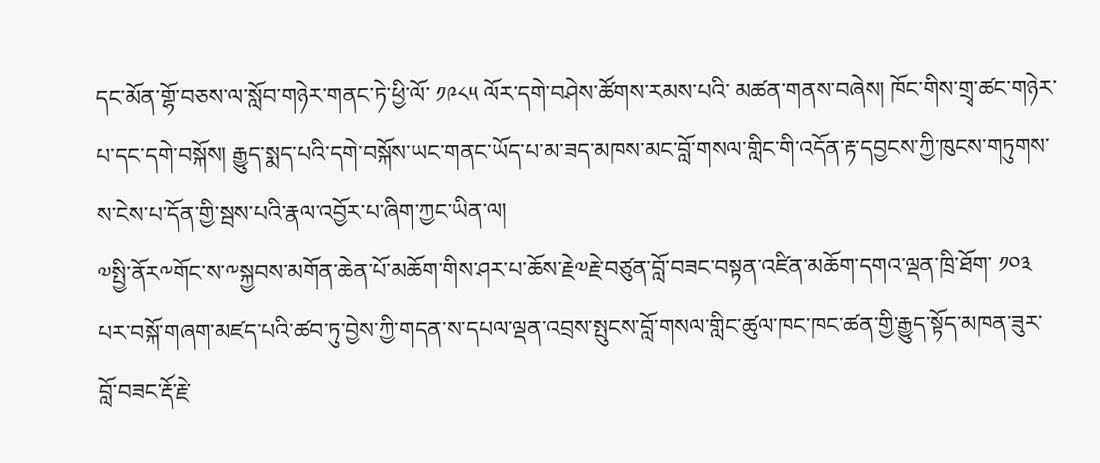དང་མོན་གྷོ་བཅས་ལ་སློབ་གཉེར་གནང་ཏེ་ཕྱི་ལོ་ ༡༩༨༥ ལོར་དགེ་བཤེས་ཚོགས་རམས་པའི་ མཚན་གནས་བཞེས། ཁོང་གིས་གྲྭ་ཚང་གཉེར་པ་དང་དགེ་བསྐོས། རྒྱུད་སྨད་པའི་དགེ་བསྐོས་ཡང་གནང་ཡོད་པ་མ་ཟད་མཁས་མང་བློ་གསལ་གླིང་གི་འདོན་རྟ་དབྱངས་ཀྱི་ཁུངས་གཏུགས་ས་ངེས་པ་དོན་གྱི་སྦས་པའི་རྣལ་འབྱོར་པ་ཞིག་ཀྱང་ཡིན་ལ།
༧སྤྱི་ནོར༸གོང་ས་༸སྐྱབས་མགོན་ཆེན་པོ་མཆོག་གིས་ཤར་པ་ཆོས་རྗེ༧རྗེ་བཙུན་བློ་བཟང་བསྟན་འཛིན་མཆོག་དགའ་ལྡན་ཁྲི་ཐོག་ ༡༠༣ པར་བསྐོ་གཞག་མཛད་པའི་ཚབ་ཏུ་བྱེས་ཀྱི་གདན་ས་དཔལ་ལྡན་འབྲས་སྤུངས་བློ་གསལ་གླིང་ཚུལ་ཁང་ཁང་ཚན་གྱི་རྒྱུད་སྟོད་མཁན་ཟུར་བློ་བཟང་རྡོ་རྗེ་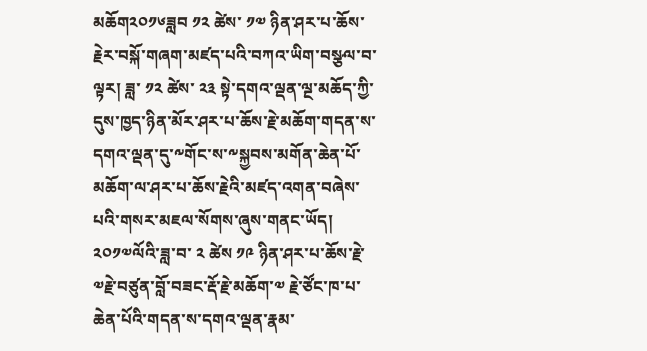མཆོག༢༠༡༦ཟླབ ༡༢ ཚེས་ ༡༧ ཉིན་ཤར་པ་ཆོས་རྗེར་བསྐོ་གཞག་མཛད་པའི་བཀའ་ཡིག་བསྩལ་བ་ལྟར། ཟླ་ ༡༢ ཚེས་ ༢༣ སྟེ་དགའ་ལྡན་ལྔ་མཆོད་ཀྱི་དུས་ཁྱད་ཉིན་མོར་ཤར་པ་ཆོས་རྗེ་མཆོག་གདན་ས་དགའ་ལྡན་དུ་༸གོང་ས་༸སྐྱབས་མགོན་ཆེན་པོ་མཆོག་ལ་ཤར་པ་ཆོས་རྗེའི་མཛད་འགན་བཞེས་པའི་གསར་མཇལ་སོགས་ཞུས་གནང་ཡོད། ༢༠༡༧ལོའི་ཟླ་བ་ ༢ ཚེས ༡༩ ཉིན་ཤར་པ་ཆོས་རྗེ་༧རྗེ་བཙུན་བློ་བཟང་རྡོ་རྗེ་མཆོག་༧ རྗེ་ཙོང་ཁ་པ་ཆེན་པོའི་གདན་ས་དགའ་ལྡན་རྣམ་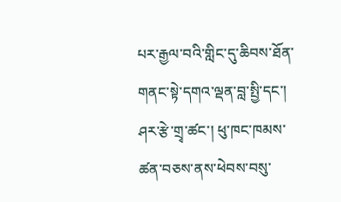པར་རྒྱལ་བའི་གླིང་དུ་ཆིབས་ཐོན་གནང་སྟེ་དགའ་ལྡན་བླ་སྤྱི་དང་། ཤར་རྩེ་གྲྭ་ཚང་། ཕུ་ཁང་ཁམས་ཚན་བཅས་ནས་ཕེབས་བསུ་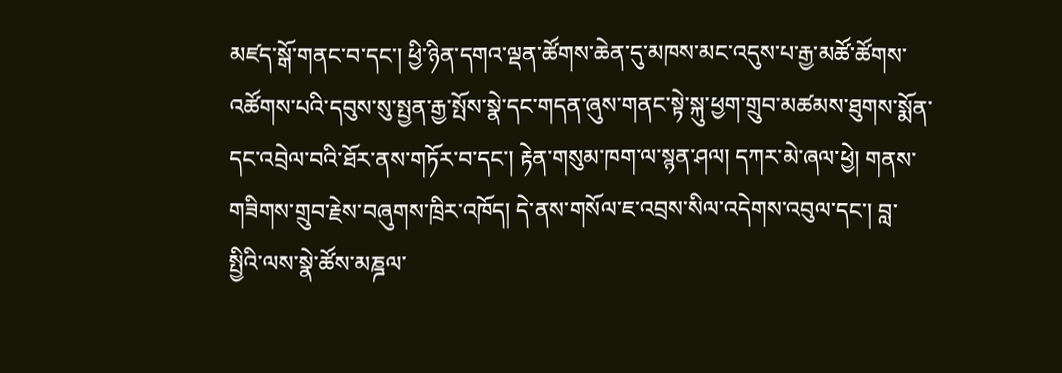མཛད་སྒོ་གནང་བ་དང་། ཕྱི་ཉིན་དགའ་ལྡན་ཚོགས་ཆེན་དུ་མཁས་མང་འདུས་པ་རྒྱ་མཚོ་ཚོགས་འཚོགས་པའི་དབུས་སུ་སྤྱན་རྒྱ་སྤོས་སྣེ་དང་གདན་ཞུས་གནང་སྟེ་སྐུ་ཕྱག་གྲུབ་མཚམས་ཐུགས་སྨོན་དང་འབྲེལ་བའི་ཐོར་ནས་གཏོར་བ་དང་། རྟེན་གསུམ་ཁག་ལ་སྙན་ཤལ། དཀར་མེ་ཞལ་ཕྱེ། གནས་གཟིགས་གྲུབ་རྗེས་བཞུགས་ཁྲིར་འཁོད། དེ་ནས་གསོལ་ཇ་འབྲས་སིལ་འདེགས་འབུལ་དང་། བླ་སྤྱིའི་ལས་སྣེ་ཚོས་མཎྜལ་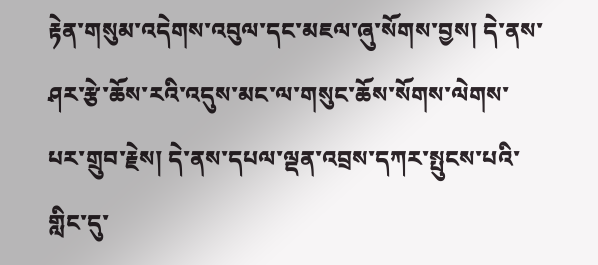རྟེན་གསུམ་འདེགས་འབུལ་དང་མཇལ་ཞུ་སོགས་བྱས། དེ་ནས་ཤར་རྩེ་ཆོས་རའི་འདུས་མང་ལ་གསུང་ཆོས་སོགས་ལེགས་པར་གྲུབ་རྗེས། དེ་ནས་དཔལ་ལྡན་འབྲས་དཀར་སྤུངས་པའི་གླིང་དུ་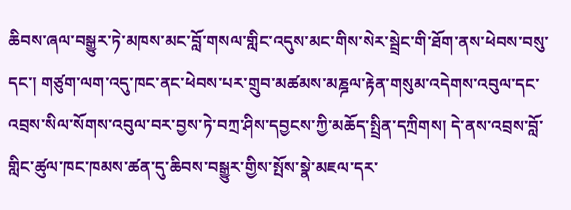ཆིབས་ཞལ་བསྒྱུར་ཏེ་མཁས་མང་བློ་གསལ་གླིང་འདུས་མང་གིས་སེར་སྦྲེང་གི་ཐོག་ནས་ཕེབས་བསུ་དང་། གཙུག་ལག་འདུ་ཁང་ནང་ཕེབས་པར་གྲུབ་མཚམས་མཎྜལ་རྟེན་གསུམ་འདེགས་འབུལ་དང་འབྲས་སིལ་སོགས་འབུལ་བར་བྱས་ཏེ་བཀྲ་ཤིས་དབྱངས་ཀྱི་མཆོད་སྤྲིན་དཀྲིགས། དེ་ནས་འབྲས་བློ་གླིང་ཚུལ་ཁང་ཁམས་ཚན་དུ་ཆིབས་བསྒྱུར་གྱིས་སྤོས་སྣེ་མཇལ་དར་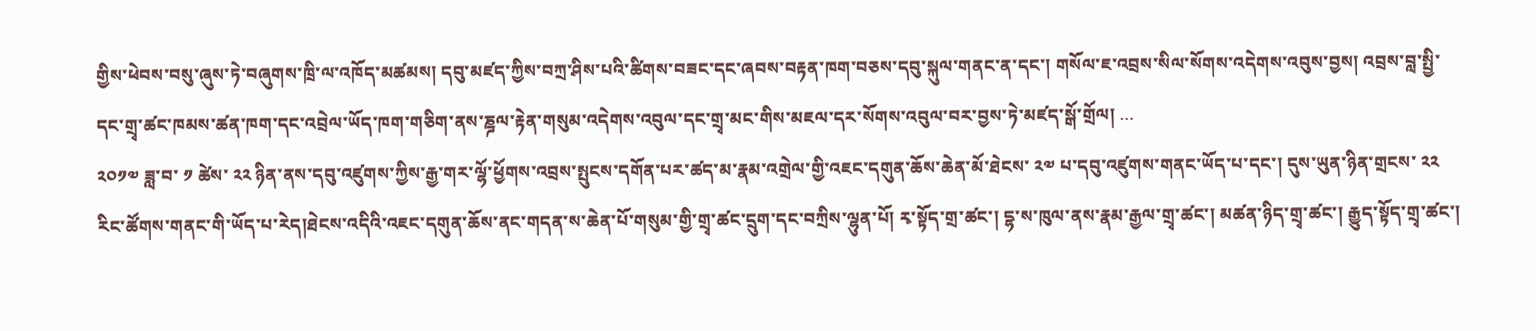གྱིས་ཕེབས་བསུ་ཞུས་ཏེ་བཞུགས་ཁྲི་ལ་འཁོད་མཚམས། དབུ་མཛད་ཀྱིས་བཀྲ་ཤིས་པའི་ཚིགས་བཟང་དང་ཞབས་བརྟན་ཁག་བཅས་དབུ་སྐུལ་གནང་ན་དང་། གསོལ་ཇ་འབྲས་སིལ་སོགས་འདེགས་འབུས་བྱས། འབྲས་བླ་སྤྱི་དང་གྲྭ་ཚང་ཁམས་ཚན་ཁག་དང་འབྲེལ་ཡོད་ཁག་གཅིག་ནས་ཎྜལ་རྟེན་གསུམ་འདེགས་འབུལ་དང་གྲྭ་མང་གིས་མཇལ་དར་སོགས་འབུལ་བར་བྱས་ཏེ་མཛད་སྒོ་གྲོལ། …
༢༠༡༧ ཟླ་བ་ ༡ ཚེས་ ༢༢ ཉིན་ནས་དབུ་འཛུགས་ཀྱིས་རྒྱ་གར་ལྷོ་ཕྱོགས་འབྲས་སྤུངས་དགོན་པར་ཚད་མ་རྣམ་འགྲེལ་གྱི་འཇང་དགུན་ཆོས་ཆེན་མོ་ཐེངས་ ༢༧ པ་དབུ་འཛུགས་གནང་ཡོད་པ་དང་། དུས་ཡུན་ཉིན་གྲངས་ ༢༢ རིང་ཚོགས་གནང་གི་ཡོད་པ་རེད།ཐེངས་འདིའི་འཇང་དགུན་ཆོས་ནང་གདན་ས་ཆེན་པོ་གསུམ་གྱི་གྲྭ་ཚང་དྲུག་དང་བཀྲིས་ལྷུན་པོ། རྭ་སྟོད་གྲ་ཚང་། དྷ་ས་ཁུལ་ནས་རྣམ་རྒྱལ་གྲྭ་ཚང་། མཚན་ཉིད་གྲྭ་ཚང་། རྒྱུད་སྟོད་གྲྭ་ཚང་།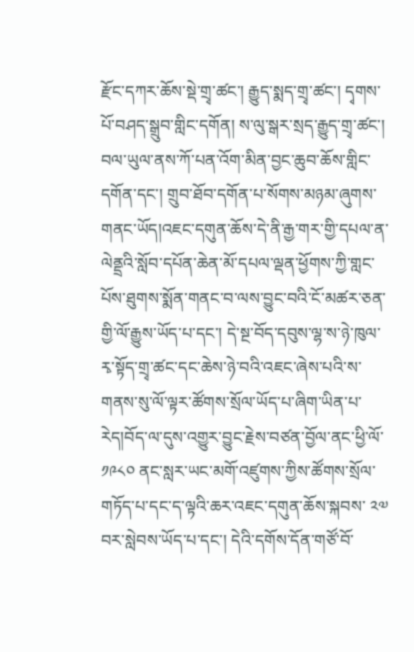རྫོང་དཀར་ཆོས་སྡེ་གྲྭ་ཚང་། རྒྱུད་སྨད་གྲྭ་ཚང་། དྭགས་པོ་བཤད་སྒྲུབ་གླིང་དགོན། ས་ལུ་སྒར་སྲད་རྒྱུད་གྲྭ་ཚང་། བལ་ཡུལ་ནས་ཀོ་པན་འོག་མིན་བྱང་ཆུབ་ཆོས་གླིང་དགོན་དང་། གྲུབ་ཐོབ་དགོན་པ་སོགས་མཉམ་ཞུགས་གནང་ཡོད།འཇང་དགུན་ཆོས་དེ་ནི་རྒྱ་གར་གྱི་དཔལ་ན་ལེནྡྲའི་སློབ་དཔོན་ཆེན་མོ་དཔལ་ལྡན་ཕྱོགས་ཀྱི་གླང་པོས་ཐུགས་སྨོན་གནང་བ་ལས་བྱུང་བའི་ངོ་མཚར་ཅན་གྱི་ལོ་རྒྱུས་ཡོད་པ་དང་། དེ་སྔ་བོད་དབུས་ལྷ་ས་ཉེ་ཁུལ་རྭ་སྟོད་གྲྭ་ཚང་དང་ཆེས་ཉེ་བའི་འཇང་ཞེས་པའི་ས་གནས་སུ་ལོ་ལྟར་ཚོགས་སྲོལ་ཡོད་པ་ཞིག་ཡིན་པ་རེད།བོད་ལ་དུས་འགྱུར་བྱུང་རྗེས་བཙན་བྱོལ་ནང་ཕྱི་ལོ་ ༡༩༨༠ ནང་སླར་ཡང་མགོ་འཛུགས་ཀྱིས་ཚོགས་སྲོལ་གཏོད་པ་དང་ད་ལྟའི་ཆར་འཇང་དགུན་ཆོས་སྐབས་ ༢༧ བར་སླེབས་ཡོད་པ་དང་། དེའི་དགོས་དོན་གཙོ་བོ་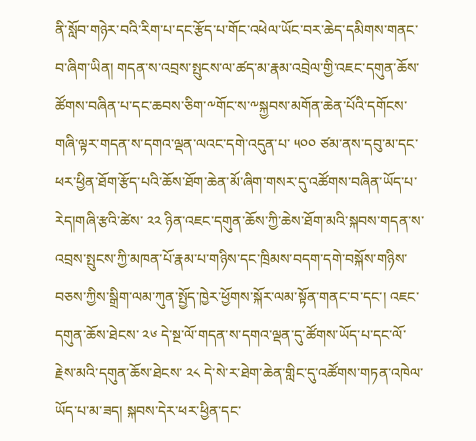ནི་སློབ་གཉེར་བའི་རིག་པ་དང་རྩོད་པ་གོང་འཕེལ་ཡོང་བར་ཆེད་དམིགས་གནང་བ་ཞིག་ཡིན། གདན་ས་འབྲས་སྤུངས་ལ་ཚད་མ་རྣམ་འབྲེལ་གྱི་འཇང་དགུན་ཆོས་ཚོགས་བཞིན་པ་དང་ཆབས་ཅིག་༸གོང་ས་༸སྐྱབས་མགོན་ཆེན་པོའི་དགོངས་གཞི་ལྟར་གདན་ས་དགའ་ལྡན་ལའང་དགེ་འདུན་པ་ ༥༠༠ ཙམ་ནས་དབུ་མ་དང་ཕར་ཕྱིན་ཐོག་རྩོད་པའི་ཆོས་ཐོག་ཆེན་མོ་ཞིག་གསར་དུ་འཚོགས་བཞིན་ཡོད་པ་རེད།གཞི་རྩའི་ཚེས་ ༢༢ ཉིན་འཇང་དགུན་ཆོས་ཀྱི་ཆེས་ཐོག་མའི་སྐབས་གདན་ས་འབྲས་སྤུངས་ཀྱི་མཁན་པོ་རྣམ་པ་གཉིས་དང་ཁྲིམས་བདག་དགེ་བསྐོས་གཉིས་བཅས་ཀྱིས་སྒྲིག་ལམ་ཀུན་སྤྱོད་ཁྱེར་ཕྱོགས་སྐོར་ལམ་སྟོན་གནང་བ་དང་། འཇང་དགུན་ཆོས་ཐེངས་ ༢༦ དེ་སྔ་ལོ་གདན་ས་དགའ་ལྡན་དུ་ཚོགས་ཡོད་པ་དང་ལོ་རྗེས་མའི་དགུན་ཆོས་ཐེངས་ ༢༨ དེ་སེ་ར་ཐེག་ཆེན་གླིང་དུ་འཚོགས་གཏན་འཁེལ་ཡོད་པ་མ་ཟད། སྐབས་དེར་ཕར་ཕྱིན་དང་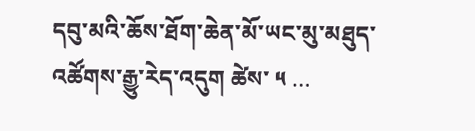དབུ་མའི་ཆོས་ཐོག་ཆེན་མོ་ཡང་མུ་མཐུད་འཚོགས་རྒྱུ་རེད་འདུག ཚེས་ ༥ …